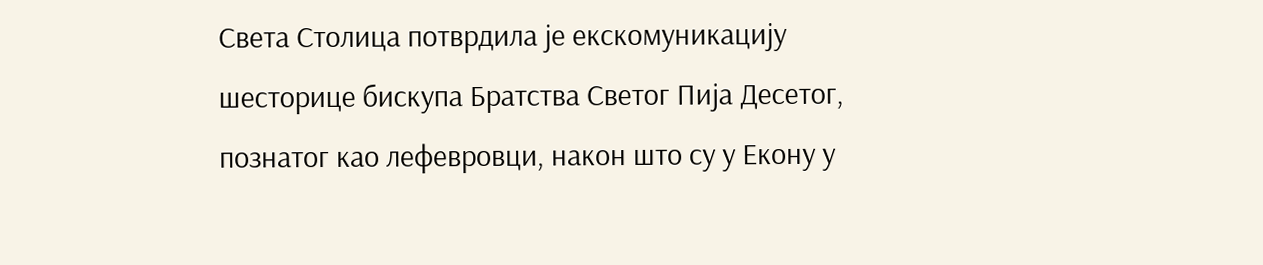Света Столица потврдила је екскомуникацију шесторице бискупа Братства Светог Пија Десетог, познатог као лефевровци, након што су у Екону у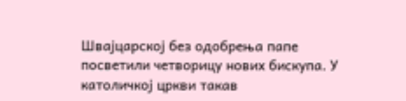Швајцарској без одобрења папе посветили четворицу нових бискупа. У католичкој цркви такав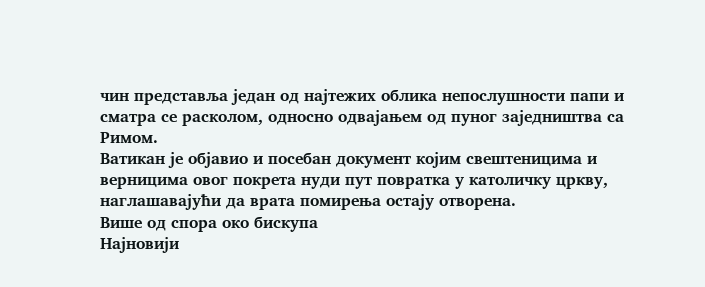чин представља један од најтежих облика непослушности папи и сматра се расколом, односно одвајањем од пуног заједништва са Римом.
Ватикан је објавио и посебан документ којим свештеницима и верницима овог покрета нуди пут повратка у католичку цркву, наглашавајући да врата помирења остају отворена.
Више од спора око бискупа
Најновији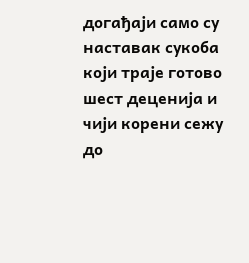догађаји само су наставак сукоба који траје готово шест деценија и чији корени сежу до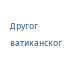Другог ватиканског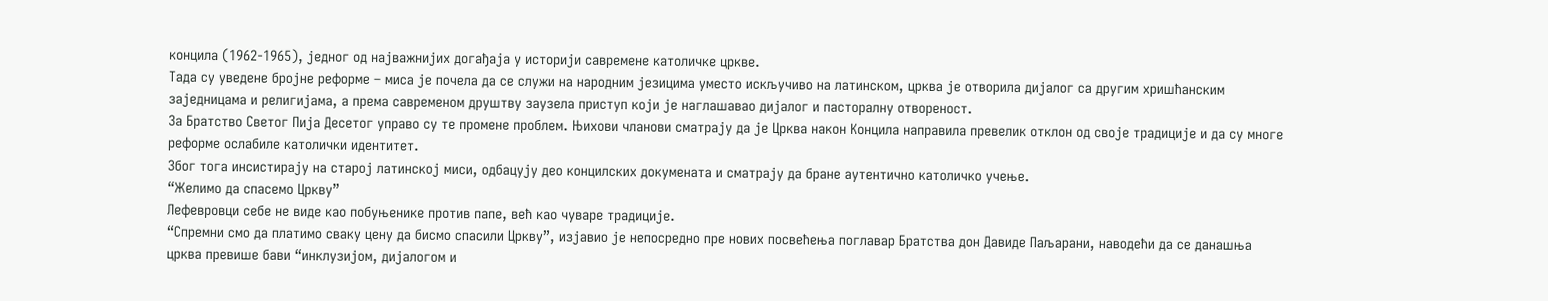концила (1962-1965), једног од најважнијих догађаја у историји савремене католичке цркве.
Тада су уведене бројне реформе – миса је почела да се служи на народним језицима уместо искључиво на латинском, црква је отворила дијалог са другим хришћанским заједницама и религијама, а према савременом друштву заузела приступ који је наглашавао дијалог и пасторалну отвореност.
За Братство Светог Пија Десетог управо су те промене проблем. Њихови чланови сматрају да је Црква након Концила направила превелик отклон од своје традиције и да су многе реформе ослабиле католички идентитет.
Због тога инсистирају на старој латинској миси, одбацују део концилских докумената и сматрају да бране аутентично католичко учење.
“Желимо да спасемо Цркву”
Лефевровци себе не виде као побуњенике против папе, већ као чуваре традиције.
“Спремни смо да платимо сваку цену да бисмо спасили Цркву”, изјавио је непосредно пре нових посвећења поглавар Братства дон Давиде Паљарани, наводећи да се данашња црква превише бави “инклузијом, дијалогом и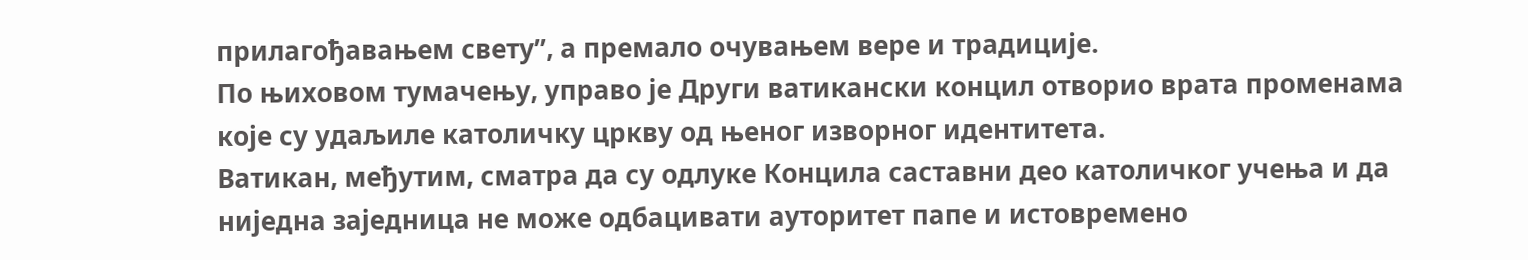прилагођавањем свету”, а премало очувањем вере и традиције.
По њиховом тумачењу, управо је Други ватикански концил отворио врата променама које су удаљиле католичку цркву од њеног изворног идентитета.
Ватикан, међутим, сматра да су одлуке Концила саставни део католичког учења и да ниједна заједница не може одбацивати ауторитет папе и истовремено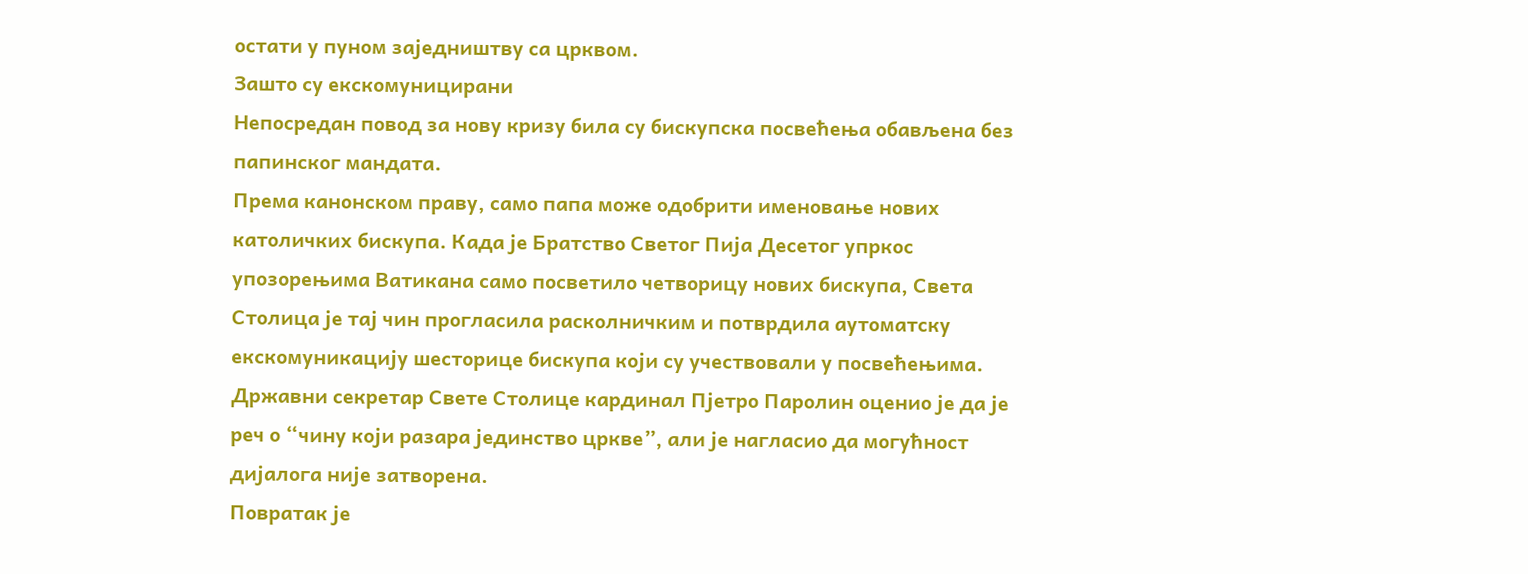остати у пуном заједништву са црквом.
Зашто су екскомуницирани
Непосредан повод за нову кризу била су бискупска посвећења обављена без папинског мандата.
Према канонском праву, само папа може одобрити именовање нових католичких бискупа. Када је Братство Светог Пија Десетог упркос упозорењима Ватикана само посветило четворицу нових бискупа, Света Столица је тај чин прогласила расколничким и потврдила аутоматску екскомуникацију шесторице бискупа који су учествовали у посвећењима.
Државни секретар Свете Столице кардинал Пјетро Паролин оценио је да је реч о “чину који разара јединство цркве”, али је нагласио да могућност дијалога није затворена.
Повратак је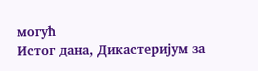могућ
Истог дана, Дикастеријум за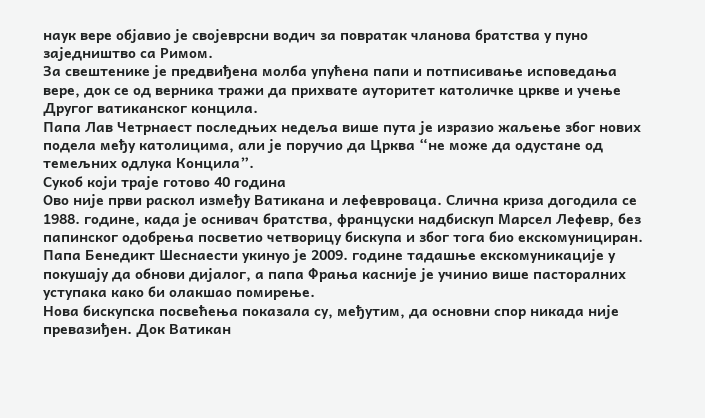наук вере објавио је својеврсни водич за повратак чланова братства у пуно заједништво са Римом.
За свештенике је предвиђена молба упућена папи и потписивање исповедања вере, док се од верника тражи да прихвате ауторитет католичке цркве и учење Другог ватиканског концила.
Папа Лав Четрнаест последњих недеља више пута је изразио жаљење због нових подела међу католицима, али је поручио да Црква “не може да одустане од темељних одлука Концила”.
Сукоб који траје готово 40 година
Ово није први раскол између Ватикана и лефевроваца. Слична криза догодила се 1988. године, када је оснивач братства, француски надбискуп Марсел Лефевр, без папинског одобрења посветио четворицу бискупа и због тога био екскомунициран.
Папа Бенедикт Шеснаести укинуо је 2009. године тадашње екскомуникације у покушају да обнови дијалог, а папа Фрања касније је учинио више пасторалних уступака како би олакшао помирење.
Нова бискупска посвећења показала су, међутим, да основни спор никада није превазиђен. Док Ватикан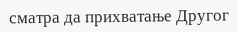сматра да прихватање Другог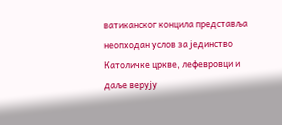ватиканског концила представља неопходан услов за јединство Католичке цркве, лефевровци и даље верују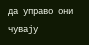да управо они чувају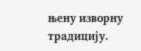њену изворну традицију.